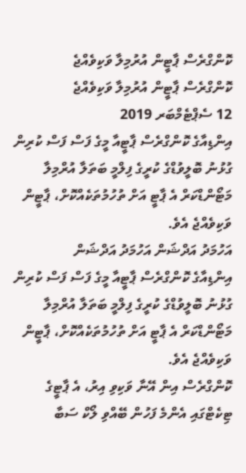ކޮންގްރެސް ޕާޓީން އުރުމިލާ ވަކިވެއްޖެ
ކޮންގްރެސް ޕާޓީން އުރުމިލާ ވަކިވެއްޖެ
12 ސެޕްޓެމްބަރ 2019
އިންޑިއާގެ ކޮންގްރެސް ޕާޓީއާ މީގެ ފަސް ފަސް ކުރިން ގުޅުނު ބޮލީވުޑްގެ ކުރީގެ ފިލްމީ ބަތަލާ އުރްމިލާ މަޓޯންޑްކަރް އެ ޕާޓީ އަށް ތުހުމުތަކެއްކޮށް، ޕާޓީން ވަކިވެއްޖެ އެވެ.
އަހުމަދު އަދްޝަން އަހުމަދު އަދްޝަން
އިންޑިއާގެ ކޮންގްރެސް ޕާޓީއާ މީގެ ފަސް ފަސް ކުރިން ގުޅުނު ބޮލީވުޑްގެ ކުރީގެ ފިލްމީ ބަތަލާ އުރްމިލާ މަޓޯންޑްކަރް އެ ޕާޓީ އަށް ތުހުމުތަކެއްކޮށް، ޕާޓީން ވަކިވެއްޖެ އެވެ.
ކޮންގްރެސް އިން އޭނާ ވަކިވި އިރު، އެ ޕާޓީގެ ޓިކެޓްގައި އެންމެ ފަހުން ބޭއްވި ލޯކް ސަބާ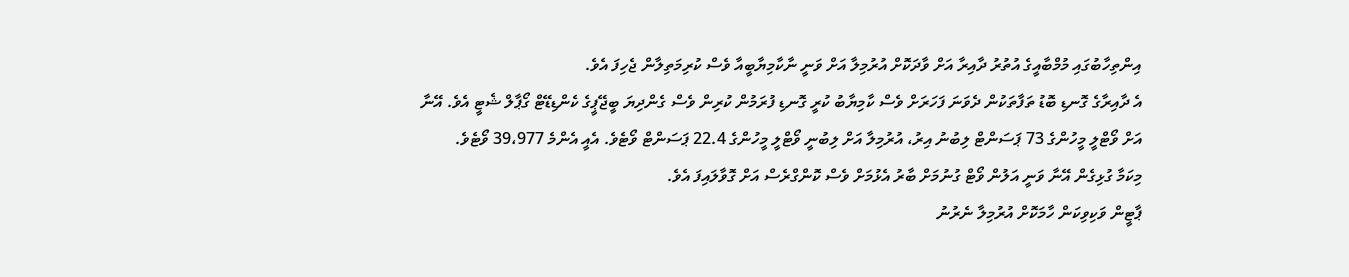އިންތިހާބުގައި މުމްބާއީގެ އުތުރު ދާއިރާ އަށް ވާދަކޮށް އުރުމިލާ އަށް ވަނީ ނާކާމިޔާބީއާ ވެސް ކުރިމަތިލާން ޖެހިފަ އެވެ.
އެ ދާއިރާގެ ގޮނޑި ބޮޑު ތަފާތަކުން ދެވަނަ ފަހަރަށް ވެސް ކާމިޔާބު ކުރީ ގޮނޑި ފުރަމުން ކުރިން ވެސް ގެންދިޔަ ބީޖޭޕީގެ ކެންޑިޑޭޓް ގޯޕާލް ޝެޓީ އެވެ. އޭނާ އަށް ވޯޓްލީ މީހުންގެ 73 ޕަސަންޓް ލިބުނު އިރު، އުރުމިލާ އަށް ލިބުނީ ވޯޓްލީ މީހުންގެ 22.4 ޕަސަންޓް ވޯޓެވެ. އެއީ އެންމެ 39،977 ވޯޓެވެ.
މިކަމާ ގުޅިގެން އޭނާ ވަނީ އަލުން ވޯޓް ގުނުމަށް ބާރު އެޅުމަށް ވެސް ކޮންގްރެސް އަށް ގޮވާލައިފަ އެވެ.
ޕާޓީން ވަކިވިކަން ހާމަކޮށް އުރުމިލާ ނެރުނު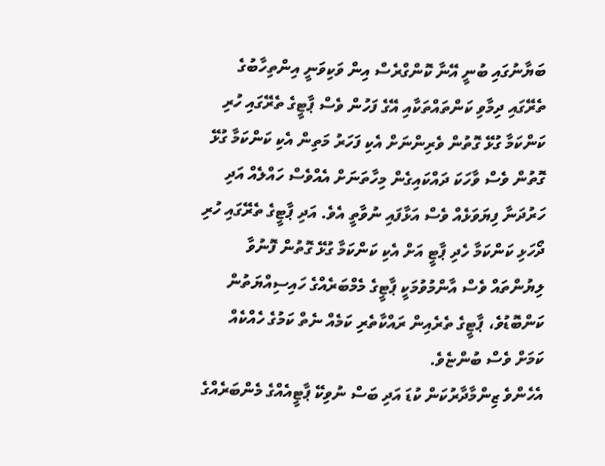ބަޔާނުގައި ބުނީ އޭނާ ކޮންގްރެސް އިން ވަކިވަނީ އިންތިހާބުގެ ތެރޭގައި ދިމާވި ކަންތައްތަކާއި އޭގެ ފަހުން ވެސް ޕާޓީގެ ތެރޭގައި ހުރި ކަންކަމާ ގުޅޭ ގޮތުން ވެރިންނަށް އެކި ފަހަރު މަތިން އެކި ކަންކަމާ ގުޅޭ ގޮތުން ވެސް ވާހަކަ ދައްކައިގެން މިހާތަނަށް އެއްވެސް ހައްލެއް އަދި ހަރުދަނާ ފިޔަވަޅެއް ވެސް އަޅާފައި ނުވާތީ އެވެ. އަދި ޕާޓީގެ ތެރޭގައި ހުރި ދޯހަޅި ކަންކަމާ ހެދި ޕާޓީ އަށް އެކި ކަންކަމާ ގުޅޭ ގޮތުން ފޮނުވާ ލިޔުންތައް ވެސް އާންމުވުމަކީ ޕާޓީގެ މެމްބަރެއްގެ ހައިސިއްޔަތުން ކަންބޮޑުވެ، ޕާޓީގެ ތެރެއިން ރައްކާތެރި ކަމެއް ނެތް ކަމުގެ ހެއްކެއް ކަމަށް ވެސް ބުންޏެވެ.
އެހެންވެ ޒިންމާދާރުކަން ކުޑަ އަދި ބަސް ނުވިކޭ ޕާޓީއެއްގެ މެންބަރެއްގެ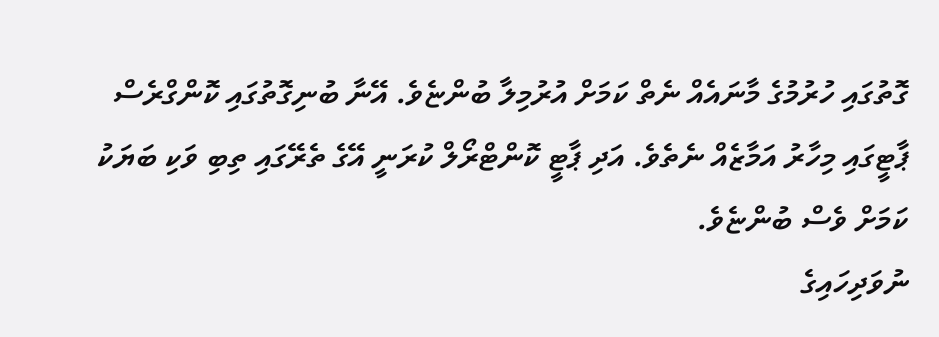ގޮތުގައި ހުރުމުގެ މާނައެއް ނެތް ކަމަށް އުރުމިލާ ބުންޏެވެ. އޭނާ ބުނިގޮތުގައި ކޮންގްރެސް ޕާޓީގައި މިހާރު އަމާޒެއް ނެތެވެ. އަދި ޕާޓީ ކޮންޓްރޯލް ކުރަނީ އޭގެ ތެރޭގައި ތިބި ވަކި ބަޔަކު ކަމަށް ވެސް ބުންޏެވެ.
ނުވަދިހައިގެ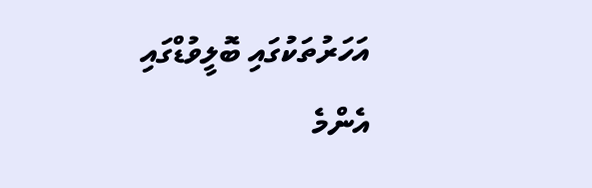އަހަރުތަކުގައި ބޮލީވުޑްގައި އެންމެ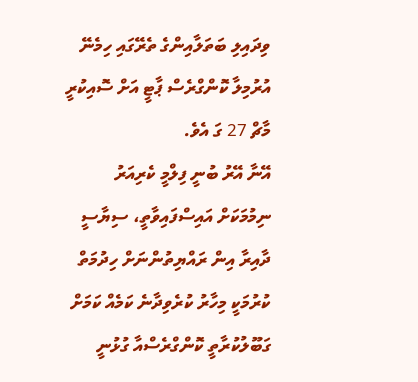ވިދައިލި ބަތަލާއިންގެ ތެރޭގައި ހިމެނޭ އުރުމިލާ ކޮންގްރެސް ޕާޓީ އަށް ސޮއިކުރީ މާޗް 27 ގަ އެވެ.
އޭނާ އޭރު ބުނީ ފިލްމީ ކެރިއަރު ނިމުމަކަށް އައިސްފައިވާތީ، ސިޔާސީ ދާއިރާ އިން ރައްޔިތުންނަށް ހިދުމަތް ކުރުމަކީ މިހާރު ކުރެވިދާނެ ކަމެއް ކަމަށް ގަބޫލުކުރާތީ ކޮންގްރެސްއާ ގުޅުނީ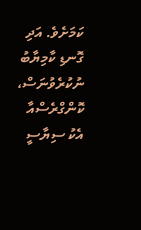ކަމަށެވެ. އަދި ގޮނޑި ކާމިޔާބު ނުކުރެވުނަސް، ކޮންގްރެސްއާ އެކު ސިޔާސީ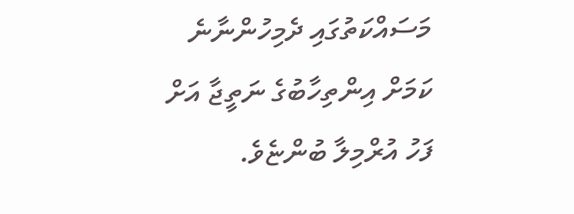މަސައްކަތުގައި ދެމިހުންނާނެ ކަމަށް އިންތިހާބުގެ ނަތީޖާ އަށް ފަހު އުރްމިލާ ބުންޏެވެ.